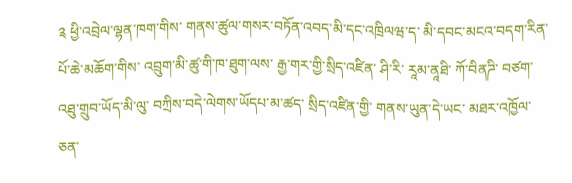༉ ཕྱི་འབྲེལ་ལྷན་ཁག་གིས་ གནས་ཚུལ་གསར་བཏོན་འབད་མི་དང་འཁྲིལཝ་ད་ མི་དབང་མངའ་བདག་རིན་པོ་ཆེ་མཆོག་གིས་ འབྲུག་མི་ཚུ་གི་ཁ་ཐུག་ལས་ རྒྱ་གར་གྱི་སྲིད་འཛིན་ ཤི་རི་ རཱམ་ནཱཐི་ ཀོ་བིནཌི་ བཙག་འཐུ་གྲུབ་ཡོད་མི་ལུ་ བཀྲིས་བདེ་ལེགས་ཡོདཔ་མ་ཚད་ སྲིད་འཛིན་གྱི་ གནས་ཡུན་དེ་ཡང་ མཐར་འཁྱོལ་ཅན་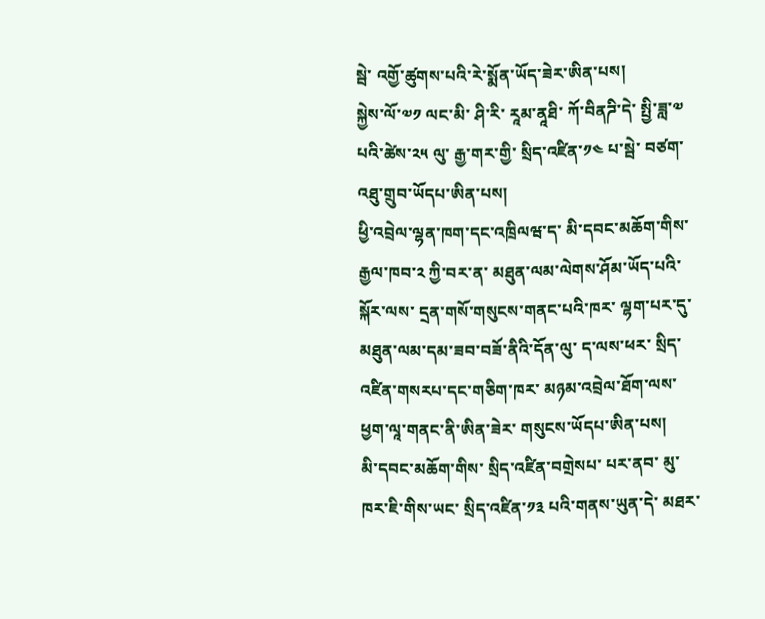སྦེ་ འགྱོ་ཚུགས་པའི་རེ་སྨོན་ཡོད་ཟེར་ཨིན་པས།
སྐྱེས་ལོ་༧༡ ལང་མི་ ཤི་རི་ རཱམ་ནཱཐི་ ཀོ་བིནཌི་དེ་ སྤྱི་ཟླ་༧ པའི་ཚེས་༢༥ ལུ་ རྒྱ་གར་གྱི་ སྲིད་འཛིན་༡༤ པ་སྦེ་ བཙག་འཐུ་གྲུབ་ཡོདཔ་ཨིན་པས།
ཕྱི་འབྲེལ་ལྷན་ཁག་དང་འཁྲིལཝ་ད་ མི་དབང་མཆོག་གིས་ རྒྱལ་ཁབ་༢ ཀྱི་བར་ན་ མཐུན་ལམ་ལེགས་ཤོམ་ཡོད་པའི་སྐོར་ལས་ དྲན་གསོ་གསུངས་གནང་པའི་ཁར་ ལྷག་པར་དུ་ མཐུན་ལམ་དམ་ཟབ་བཟོ་ནིའི་དོན་ལུ་ ད་ལས་ཕར་ སྲིད་འཛིན་གསརཔ་དང་གཅིག་ཁར་ མཉམ་འབྲེལ་ཐོག་ལས་ ཕྱག་ལཱ་གནང་ནི་ཨིན་ཟེར་ གསུངས་ཡོདཔ་ཨིན་པས།
མི་དབང་མཆོག་གིས་ སྲིད་འཛིན་བགྲེསཔ་ པར་ནབ་ མུ་ཁར་ཇི་གིས་ཡང་ སྲིད་འཛིན་༡༣ པའི་གནས་ཡུན་དེ་ མཐར་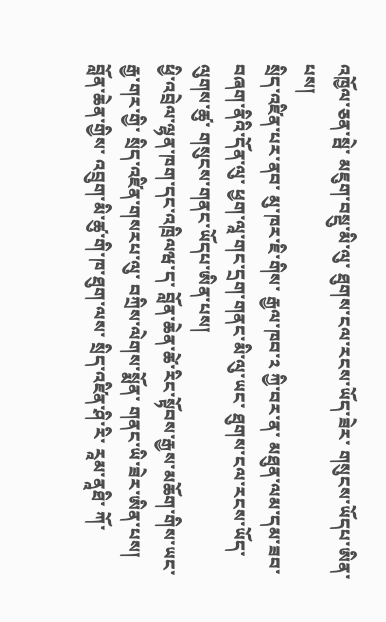འཁྱོལ་ཅན་སྦེ་ མཇུག་བསྡུ་མི་ལུ་ ཐུགས་ངལ་རངས་ཡོད་ཟེར་ གསུངས་ཡོདཔ་ཨིན་པས།
སྲིད་འཛིན་པར་ནབ་ མུ་ཁར་ཇི་གིས་ རྒྱལ་ཁབ་༢ ཀྱི་བར་ན་ མཐུན་ལམ་དམ་ཟབ་བཞག་ནིའི་དོན་ལུ་ ཕྱག་ལཱ་གང་དྲག་གནང་མི་ལུ་ཡང་ ཐུགས་ངལ་རངས་ཡོད་ལུགས་ཚུ་ གསུངས་གནང་ཡོདཔ་ཨིན་པས།
ཕྱི་འབྲེལ་ལྷན་ཁག་དང་འཁྲིལཝ་ད་ བློན་ཆེན་ཚེ་རིང་སྟོབས་རྒྱས་མཆོག་གིས་ཡང་ རྒྱ་གར་གྱི་ སྲིད་འཛིན་གསརཔ་ལུ་ བཀྲིས་ལེགས་སྨོན་ གནང་ཡི་ཟེར་ཨིན་པས།
བློན་ཆེན་གྱིས་ འབྲུག་མི་ཚུ་གི་ཁ་ཐུག་ལས་ སྲིད་འཛིན་ཤི་རི་ རཱམ་ནཱཐི་ ཀོ་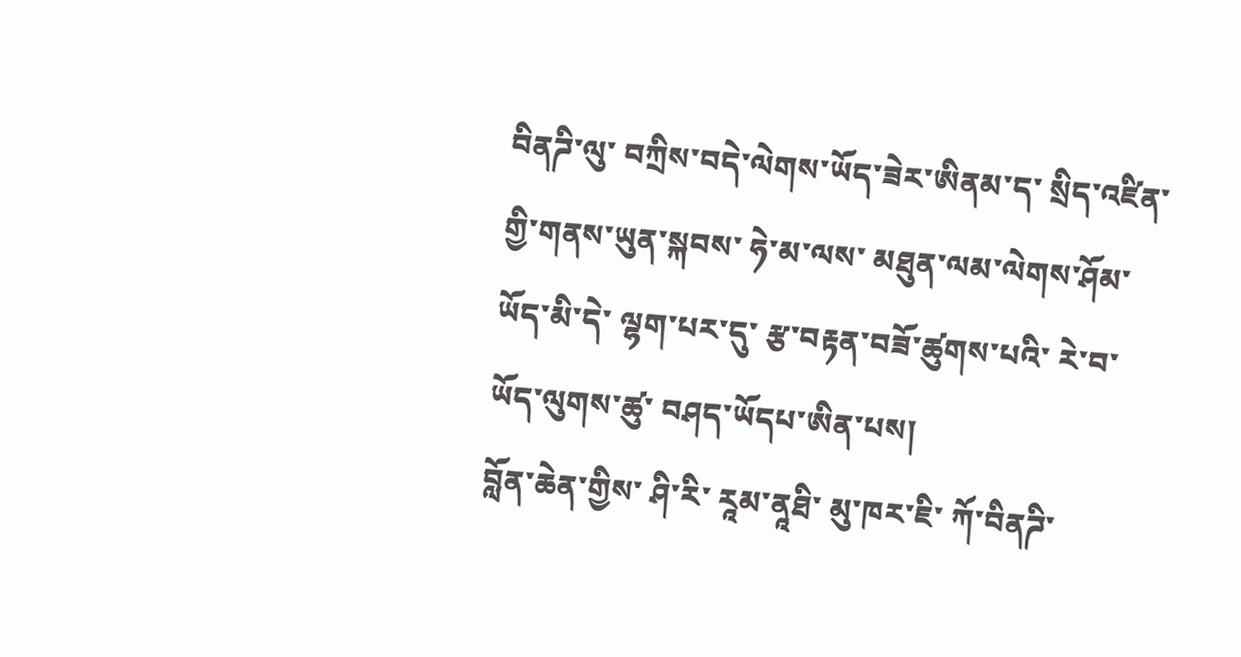བིནཌི་ལུ་ བཀྲིས་བདེ་ལེགས་ཡོད་ཟེར་ཨིནམ་ད་ སྲིད་འཛིན་གྱི་གནས་ཡུན་སྐབས་ ཧེ་མ་ལས་ མཐུན་ལམ་ལེགས་ཤོམ་ཡོད་མི་དེ་ ལྷག་པར་དུ་ རྩ་བརྟན་བཟོ་ཚུགས་པའི་ རེ་བ་ཡོད་ལུགས་ཚུ་ བཤད་ཡོདཔ་ཨིན་པས།
བློན་ཆེན་གྱིས་ ཤི་རི་ རཱམ་ནཱཐི་ མུ་ཁར་ཇི་ ཀོ་བིནཌི་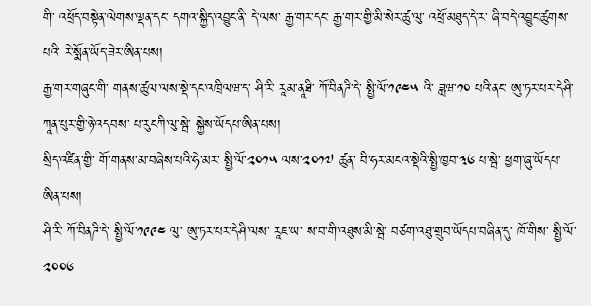གི་ འཕྲོད་བསྟེན་ལེགས་ལྡན་དང་ དགའ་སྐྱིད་འབྱུང་ནི་ དེ་ལས་ རྒྱ་གར་དང་ རྒྱ་གར་གྱི་མི་སེར་ཚུ་ལུ་ འཕྲོ་མཐུད་དེ་ར་ ཞི་བདེ་འབྱུང་ཚུགས་པའི་ རེ་སྨོན་ཡོད་ཟེར་ཨིན་པས།
རྒྱ་གར་གཞུང་གི་ གནས་ཚུལ་ལས་སྡེ་དང་འཁྲིལཝ་ད་ ཤི་རི་ རཱམ་ནཱཐི་ ཀོ་བིནཌི་དེ་ སྤྱི་ལོ་༡༩༤༥ འི་ ཟླཝ་༡༠ པའི་ནང་ ཨུ་ཏར་པར་དེཤི་ ཀཱན་པུར་གྱི་ཉེ་འདབས་ པ་རུངཀི་ལུ་སྦེ་ སྐྱེས་ཡོདཔ་ཨིན་པས།
སྲིད་འཛིན་གྱི་ གོ་གནས་མ་བཞེས་པའི་ཧེ་མར་ སྤྱི་ལོ་༢༠༡༥ ལས་༢༠༡༧ ཚུན་ བི་ཧར་མངའ་སྡེའི་སྤྱི་ཁྱབ་༣༦ པ་སྦེ་ ཕྱག་ཞུ་ཡོདཔ་ཨིན་པས།
ཤི་རི་ ཀོ་བིནཌི་དེ་ སྤྱི་ལོ་༡༩༩༤ ལུ་ ཨུ་ཏར་པར་དེཤི་ལས་ རཱཇ་ཡ་ ས་བ་གི་འཐུས་མི་སྦེ་ བཙག་འཐུ་གྲུབ་ཡོདཔ་བཞིན་དུ་ ཁོ་གིས་ སྤྱི་ལོ་༢༠༠༦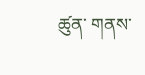ཚུན་ གནས་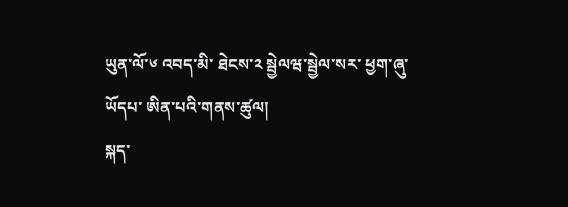ཡུན་ལོ་༦ འབད་མི་ ཐེངས་༢ སྦྱེལཝ་སྦྱེལ་སར་ ཕྱག་ཞུ་ཡོདཔ་ ཨིན་པའི་གནས་ཚུལ།
སྐད་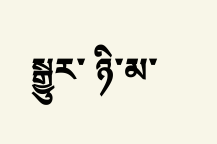སྒྱུར་ ཉི་མ་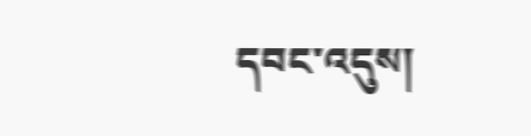དབང་འདུས།